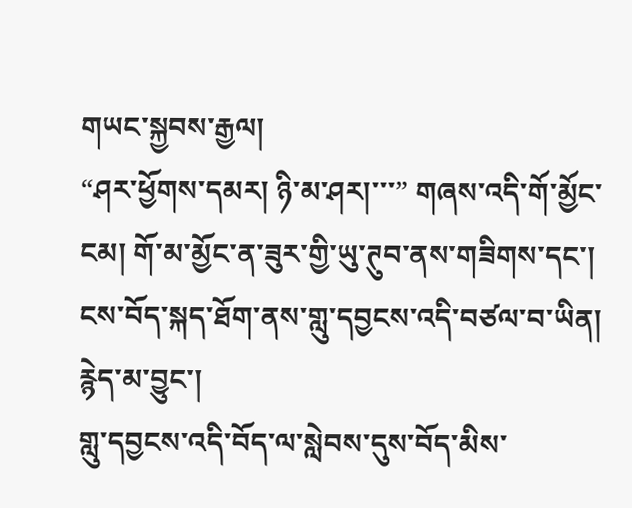གཡང་སྐྱབས་རྒྱལ།
“ཤར་ཕྱོགས་དམར། ཉི་མ་ཤར།་་་” གཞས་འདི་གོ་མྱོང་ངམ། གོ་མ་མྱོང་ན་ཟུར་གྱི་ཡུ་ཊུབ་ནས་གཟིགས་དང་། ངས་བོད་སྐད་ཐོག་ནས་གླུ་དབྱངས་འདི་བཙལ་བ་ཡིན། རྙེད་མ་བྱུང་།
གླུ་དབྱངས་འདི་བོད་ལ་སླེབས་དུས་བོད་མིས་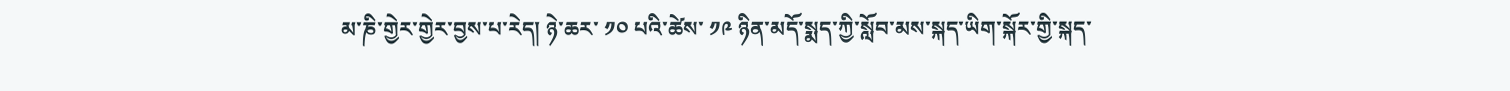མ་ཎི་གྱེར་གྱེར་བྱས་པ་རེད། ཉེ་ཆར་ ༡༠ པའི་ཚེས་ ༡༩ ཉིན་མདོ་སྨད་ཀྱི་སློབ་མས་སྐད་ཡིག་སྐོར་གྱི་སྐད་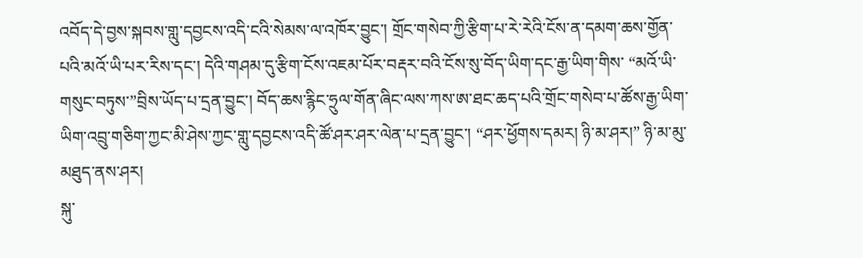འབོད་དེ་བྱས་སྐབས་གླུ་དབྱངས་འདི་ངའི་སེམས་ལ་འཁོར་བྱུང་། གྲོང་གསེབ་ཀྱི་རྩིག་པ་རེ་རེའི་ངོས་ན་དམག་ཆས་གྱོན་པའི་མའོ་ཡི་པར་རིས་དང་། དེའི་གཤམ་དུ་རྩིག་ངོས་འཇམ་པོར་བརྡར་བའི་ངོས་སུ་བོད་ཡིག་དང་རྒྱ་ཡིག་གིས་ “མའོ་ཡི་གསུང་བཏུས་”བྲིས་ཡོད་པ་དྲན་བྱུང་། བོད་ཆས་རྙིང་ཧྲུལ་གོན་ཞིང་ལས་ཀས་ཨ་ཐང་ཆད་པའི་གྲོང་གསེབ་པ་ཚོས་རྒྱ་ཡིག་ཡིག་འབྲུ་གཅིག་ཀྱང་མི་ཤེས་ཀྱང་གླུ་དབྱངས་འདི་ཚོ་ཤར་ཤར་ལེན་པ་དྲན་བྱུང་། “ཤར་ཕྱོགས་དམར། ཉི་མ་ཤར།” ཉི་མ་མུ་མཐུད་ནས་ཤར།
སྐུ་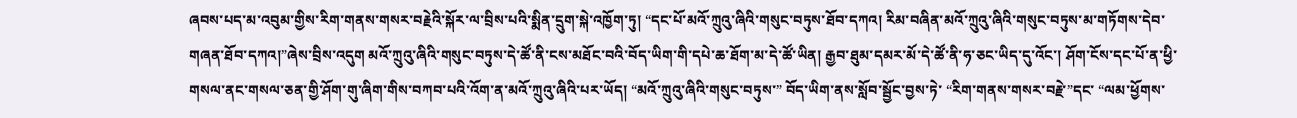ཞབས་པད་མ་འབུམ་གྱིས་རིག་གནས་གསར་བརྗེའི་སྐོར་ལ་བྲིས་པའི་སྨིན་དྲུག་སྐེ་འཁྱོག་ཏུ། “དང་པོ་མའོ་ཀྲུའུ་ཞིའི་གསུང་བཏུས་ཐོབ་དཀའ། རིམ་བཞིན་མའོ་ཀྲུའུ་ཞིའི་གསུང་བཏུས་མ་གཏོགས་དེབ་གཞན་ཐོབ་དཀའ།”ཞེས་བྲིས་འདུག མའོ་ཀྲུའུ་ཞིའི་གསུང་བཏུས་དེ་ཚོ་ནི་ངས་མཐོང་བའི་བོད་ཡིག་གི་དཔེ་ཆ་ཐོག་མ་དེ་ཚོ་ཡིན། རྒྱབ་ཐུམ་དམར་མོ་དེ་ཚོ་ནི་ཧ་ཅང་ཡིད་དུ་འོང་། ཤོག་ངོས་དང་པོ་ན་ཕྱི་གསལ་ནང་གསལ་ཅན་གྱི་ཤོག་གུ་ཞིག་གིས་བཀབ་པའི་འོག་ན་མའོ་ཀྲུའུ་ཞིའི་པར་ཡོད། “མའོ་ཀྲུའུ་ཞིའི་གསུང་བཏུས་” བོད་ཡིག་ནས་སློབ་སྦྱོང་བྱས་ཏེ་ “རིག་གནས་གསར་བརྗེ་”དང་ “ལམ་ཕྱོགས་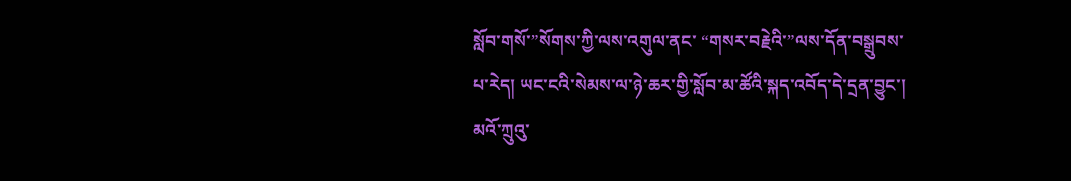སློབ་གསོ་”སོགས་ཀྱི་ལས་འགུལ་ནང་ “གསར་བརྗེའི་”ལས་དོན་བསྒྲུབས་པ་རེད། ཡང་ངའི་སེམས་ལ་ཉེ་ཆར་གྱི་སློབ་མ་ཚོའི་སྐད་འབོད་དེ་དྲན་བྱུང་། མའོ་ཀྲུའུ་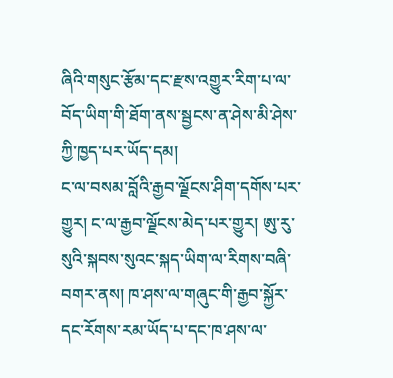ཞིའི་གསུང་རྩོམ་དང་རྫས་འགྱུར་རིག་པ་ལ་བོད་ཡིག་གི་ཐོག་ནས་སྦྱངས་ན་ཤེས་མི་ཤེས་ཀྱི་ཁྱད་པར་ཡོད་དམ།
ང་ལ་བསམ་བློའི་རྒྱབ་ལྗོངས་ཤིག་དགོས་པར་གྱུར། ང་ལ་རྒྱབ་ལྗོངས་མེད་པར་གྱུར། ཨུ་རུ་སུའི་སྐབས་སུའང་སྐད་ཡིག་ལ་རིགས་བཞི་བགར་ནས། ཁ་ཤས་ལ་གཞུང་གི་རྒྱབ་སྐྱོར་དང་རོགས་རམ་ཡོད་པ་དང་ཁ་ཤས་ལ་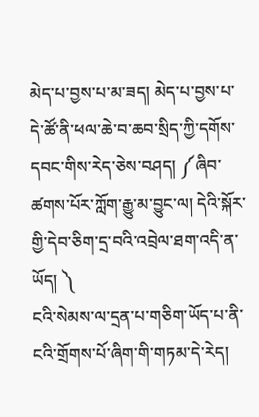མེད་པ་བྱས་པ་མ་ཟད། མེད་པ་བྱས་པ་དེ་ཚོ་ནི་ཕལ་ཆེ་བ་ཆབ་སྲིད་ཀྱི་དགོས་དབང་གིས་རེད་ཅེས་བཤད། ༼ཞིབ་ཚགས་པོར་ཀློག་རྒྱུ་མ་བྱུང་ལ། དེའི་སྐོར་གྱི་དེབ་ཅིག་དྲ་བའི་འབྲེལ་ཐག་འདི་ན་ཡོད། ༽
ངའི་སེམས་ལ་དྲན་པ་གཅིག་ཡོད་པ་ནི་ངའི་གྲོགས་པོ་ཞིག་གི་གཏམ་དེ་རེད།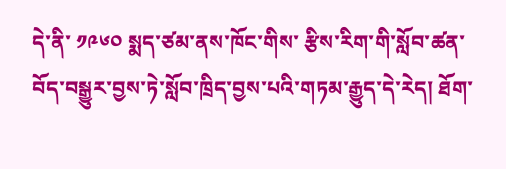དེ་ནི་ ༡༩༦༠ སྨད་ཙམ་ནས་ཁོང་གིས་ རྩིས་རིག་གི་སློབ་ཚན་ བོད་བསྒྱུར་བྱས་ཏེ་སློབ་ཁྲིད་བྱས་པའི་གཏམ་རྒྱུད་དེ་རེད། ཐོག་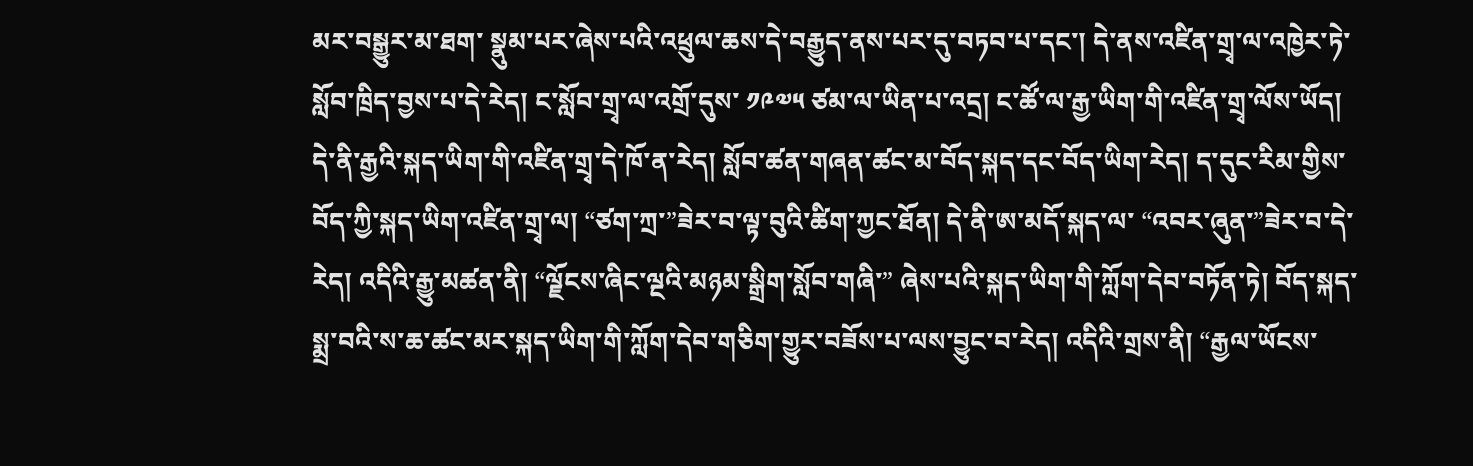མར་བསྒྱུར་མ་ཐག་ སྣུམ་པར་ཞེས་པའི་འཕྲུལ་ཆས་དེ་བརྒྱུད་ནས་པར་དུ་བཏབ་པ་དང་། དེ་ནས་འཛིན་གྲྭ་ལ་འཁྱེར་ཏེ་སློབ་ཁྲིད་བྱས་པ་དེ་རེད། ང་སློབ་གྲྭ་ལ་འགྲོ་དུས་ ༡༩༧༥ ཙམ་ལ་ཡིན་པ་འདྲ། ང་ཚོ་ལ་རྒྱ་ཡིག་གི་འཛིན་གྲྭ་ལོས་ཡོད། དེ་ནི་རྒྱའི་སྐད་ཡིག་གི་འཛིན་གྲྭ་དེ་ཁོ་ན་རེད། སློབ་ཚན་གཞན་ཚང་མ་བོད་སྐད་དང་བོད་ཡིག་རེད། ད་དུང་རིམ་གྱིས་ བོད་ཀྱི་སྐད་ཡིག་འཛིན་གྲྭ་ལ། “ཙག་ཀྲ་”ཟེར་བ་ལྟ་བུའི་ཚིག་ཀྱང་ཐོན། དེ་ནི་ཨ་མདོ་སྐད་ལ་ “འབར་ཞུན་”ཟེར་བ་དེ་རེད། འདིའི་རྒྱུ་མཚན་ནི། “ལྗོངས་ཞིང་ལྔའི་མཉམ་སྒྲིག་སློབ་གཞི་” ཞེས་པའི་སྐད་ཡིག་གི་ཀློག་དེབ་བཏོན་ཏེ། བོད་སྐད་སྨྲ་བའི་ས་ཆ་ཚང་མར་སྐད་ཡིག་གི་ཀློག་དེབ་གཅིག་གྱུར་བཟོས་པ་ལས་བྱུང་བ་རེད། འདིའི་གྲས་ནི། “རྒྱལ་ཡོངས་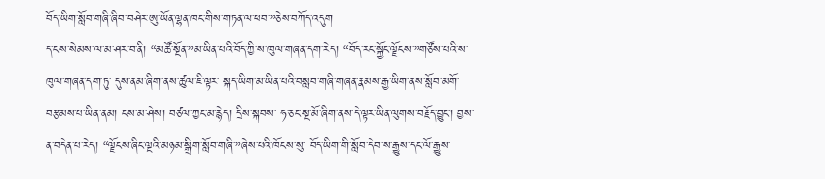བོད་ཡིག་སློབ་གཞི་ཞིབ་བཤེར་ཨུ་ཡོན་ལྷན་ཁང་གིས་གཏན་ལ་ཕབ་”ཅེས་བཀོད་འདུག
ད་ངས་སེམས་ལ་མ་ཤར་བ་ནི། “མཚོ་སྔོན་”མ་ཡིན་པའི་བོད་ཀྱི་ས་ཁུལ་གཞན་དག་རེད། “བོད་རང་སྐྱོང་ལྗོངས་”གཙོས་པའི་ས་ཁུལ་གཞན་དག་ཏུ་ དུས་ནམ་ཞིག་ནས་ཚུལ་ཇི་ལྟར་ སྐད་ཡིག་མ་ཡིན་པའི་བསླབ་གཞི་གཞན་རྣམས་རྒྱ་ཡིག་ནས་སློབ་མགོ་བརྩམས་པ་ཡིན་ནམ། ངས་མ་ཤེས། བཙལ་ཀྱང་མ་རྙེད། དྲིས་སྐབས་ ཧ་ཅང་སྔ་མོ་ཞིག་ནས་དེ་ལྟར་ཡིན་ལུགས་བརྗོད་བྱུང་། བྱས་ན་བདེན་པ་རེད། “ལྗོངས་ཞིང་ལྔའི་མཉམ་སྒྲིག་སློབ་གཞི་”ཞེས་པའི་ཁོངས་སུ་ བོད་ཡིག་གི་སློབ་དེབ་ས་རྒྱུས་དང་ལོ་རྒྱུས་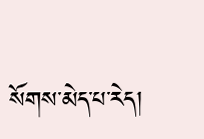སོགས་མེད་པ་རེད།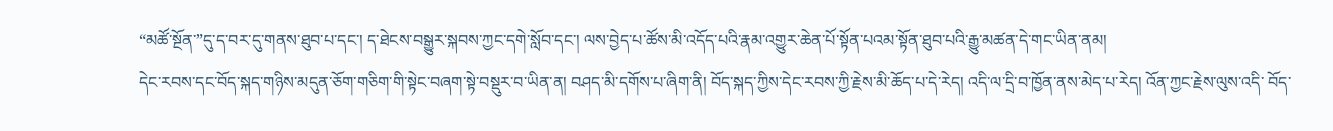“མཚོ་སྔོན་”དུ་ད་བར་དུ་གནས་ཐུབ་པ་དང་། ད་ཐེངས་བསྒྱུར་སྐབས་ཀྱང་དགེ་སློབ་དང་། ལས་བྱེད་པ་ཚོས་མི་འདོད་པའི་རྣམ་འགྱུར་ཆེན་པོ་སྟོན་པའམ་སྟོན་ཐུབ་པའི་རྒྱུ་མཚན་དེ་གང་ཡིན་ནམ།
དེང་རབས་དང་བོད་སྐད་གཉིས་མདུན་ཅོག་གཅིག་གི་སྟེང་བཞག་སྟེ་བསྡུར་བ་ཡིན་ན། བཤད་མི་དགོས་པ་ཞིག་ནི། བོད་སྐད་ཀྱིས་དེང་རབས་ཀྱི་རྗེས་མི་ཆོད་པ་དེ་རེད། འདི་ལ་དྲི་བ་ཁྱོན་ནས་མེད་པ་རེད། འོན་ཀྱང་རྗེས་ལུས་འདི་ བོད་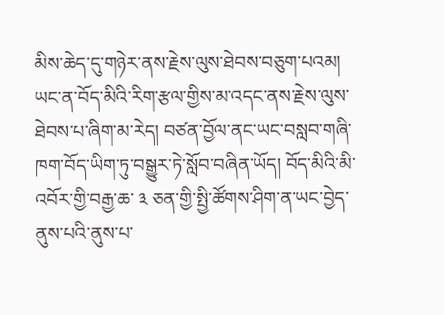མིས་ཆེད་དུ་གཉེར་ནས་རྗེས་ལུས་ཐེབས་བཅུག་པའམ། ཡང་ན་བོད་མིའི་རིག་རྩལ་གྱིས་མ་འདང་ནས་རྗེས་ལུས་ཐེབས་པ་ཞིག་མ་རེད། བཙན་བྱོལ་ནང་ཡང་བསླབ་གཞི་ཁག་བོད་ཡིག་ཏུ་བསྒྱུར་ཏེ་སློབ་བཞིན་ཡོད། བོད་མིའི་མི་འབོར་གྱི་བརྒྱ་ཆ་ ༣ ཅན་གྱི་སྤྱི་ཚོགས་ཤིག་ན་ཡང་བྱེད་ནུས་པའི་ནུས་པ་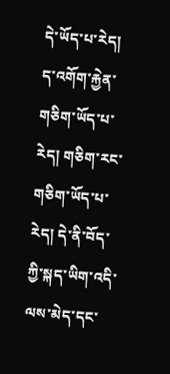དེ་ཡོད་པ་རེད། ད་འགོག་རྐྱེན་གཅིག་ཡོད་པ་རེད། གཅིག་རང་གཅིག་ཡོད་པ་རེད། དེ་ནི་བོད་ཀྱི་སྐད་ཡིག་འདི་ལས་མེད་དང་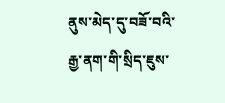ནུས་མེད་དུ་བཟོ་བའི་རྒྱ་ནག་གི་སྲིད་ཇུས་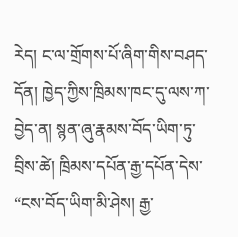རེད། ང་ལ་གྲོགས་པོ་ཞིག་གིས་བཤད་དོན། ཁྱེད་ཀྱིས་ཁྲིམས་ཁང་དུ་ལས་ཀ་བྱེད་ན། སྙན་ཞུ་རྣམས་བོད་ཡིག་ཏུ་བྲིས་ཚེ། ཁྲིམས་དཔོན་རྒྱ་དཔོན་དེས་ “ངས་བོད་ཡིག་མི་ཤེས། རྒྱ་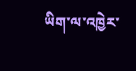ཡིག་ལ་འཁྱེར་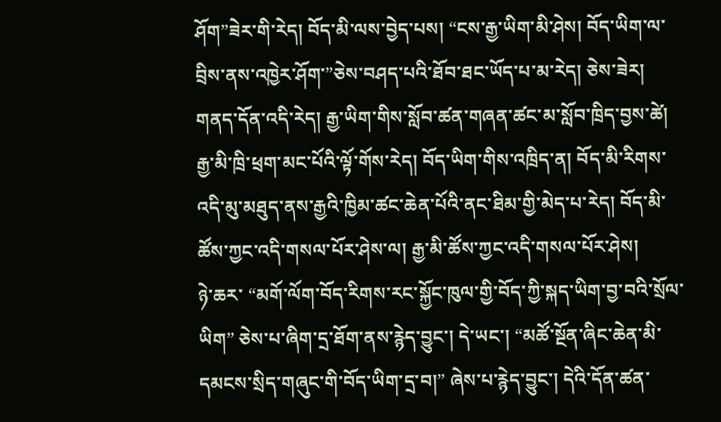ཤོག”ཟེར་གི་རེད། བོད་མི་ལས་བྱེད་པས། “ངས་རྒྱ་ཡིག་མི་ཤེས། བོད་ཡིག་ལ་བྲིས་ནས་འཁྱེར་ཤོག་”ཅེས་བཤད་པའི་ཐོབ་ཐང་ཡོད་པ་མ་རེད། ཅེས་ཟེར། གནད་དོན་འདི་རེད། རྒྱ་ཡིག་གིས་སློབ་ཚན་གཞན་ཚང་མ་སློབ་ཁྲིད་བྱས་ཚེ། རྒྱ་མི་ཁྲི་ཕྲག་མང་པོའི་ལྟོ་གོས་རེད། བོད་ཡིག་གིས་འཁྲིད་ན། བོད་མི་རིགས་འདི་མུ་མཐུད་ནས་རྒྱའི་ཁྱིམ་ཚང་ཆེན་པོའི་ནང་ཐིམ་གྱི་མེད་པ་རེད། བོད་མི་ཚོས་ཀྱང་འདི་གསལ་པོར་ཤེས་ལ། རྒྱ་མི་ཚོས་ཀྱང་འདི་གསལ་པོར་ཤེས།
ཉེ་ཆར་ “མགོ་ལོག་བོད་རིགས་རང་སྐྱོང་ཁུལ་གྱི་བོད་ཀྱི་སྐད་ཡིག་བྱ་བའི་སྲོལ་ཡིག” ཅེས་པ་ཞིག་དྲ་ཐོག་ནས་རྙེད་བྱུང་། དེ་ཡང་། “མཚོ་སྔོན་ཞིང་ཆེན་མི་དམངས་སྲིད་གཞུང་གི་བོད་ཡིག་དྲ་བ།” ཞེས་པ་རྙེད་བྱུང་། དེའི་དོན་ཚན་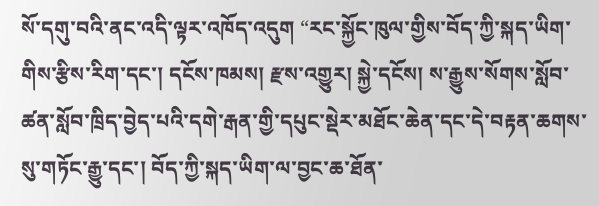སོ་དགུ་བའི་ནང་འདི་ལྟར་འཁོད་འདུག “རང་སྐྱོང་ཁུལ་གྱིས་བོད་ཀྱི་སྐད་ཡིག་གིས་རྩིས་རིག་དང་། དངོས་ཁམས། རྫས་འགྱུར། སྐྱེ་དངོས། ས་རྒྱུས་སོགས་སློབ་ཚན་སློབ་ཁྲིད་བྱེད་པའི་དགེ་རྒན་གྱི་དཔུང་སྡེར་མཐོང་ཆེན་དང་དེ་བརྟན་ཆགས་སུ་གཏོང་རྒྱུ་དང་། བོད་ཀྱི་སྐད་ཡིག་ལ་བྱང་ཆ་ཐོན་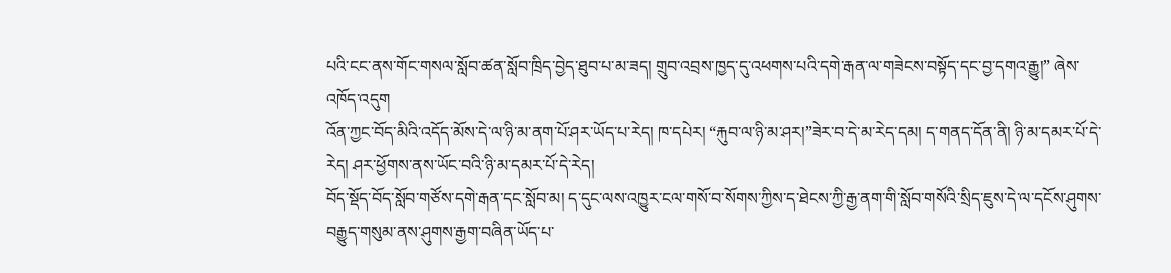པའི་ངང་ནས་གོང་གསལ་སློབ་ཚན་སློབ་ཁྲིད་བྱེད་ཐུབ་པ་མ་ཟད། གྲུབ་འབྲས་ཁྱད་དུ་འཕགས་པའི་དགེ་རྒན་ལ་གཟེངས་བསྟོད་དང་བྱ་དགའ་རྒྱུ།” ཞེས་འཁོད་འདུག
འོན་ཀྱང་བོད་མིའི་འདོད་མོས་དེ་ལ་ཉི་མ་ནག་པོ་ཤར་ཡོད་པ་རེད། ཁ་དཔེར། “རྐུབ་ལ་ཉི་མ་ཤར།”ཟེར་བ་དེ་མ་རེད་དམ། ད་གནད་དོན་ནི། ཉི་མ་དམར་པོ་དེ་རེད། ཤར་ཕྱོགས་ནས་ཡོང་བའི་ཉི་མ་དམར་པོ་དེ་རེད།
བོད་སྡོད་བོད་སློབ་གཙོས་དགེ་རྒན་དང་སློབ་མ། ད་དུང་ལས་འཁྱུར་ངལ་གསོ་བ་སོགས་ཀྱིས་ད་ཐེངས་ཀྱི་རྒྱ་ནག་གི་སློབ་གསོའི་སྲིད་ཇུས་དེ་ལ་དངོས་ཤུགས་བརྒྱུད་གསུམ་ནས་ཤུགས་རྒྱག་བཞིན་ཡོད་པ་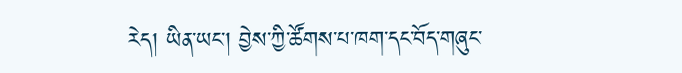རེད། ཡིན་ཡང་། བྱེས་ཀྱི་ཚོགས་པ་ཁག་དང་བོད་གཞུང་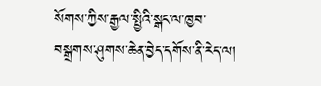སོགས་ཀྱིས་རྒྱལ་སྤྱིའི་སྒང་ལ་ཁྱབ་བསྒྲགས་ཤུགས་ཆེན་བྱེད་དགོས་ནི་རེད་ལ།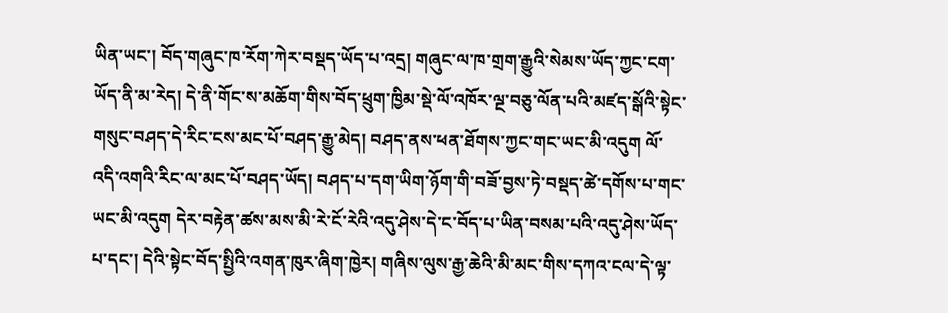ཡིན་ཡང་། བོད་གཞུང་ཁ་རོག་ཀེར་བསྡད་ཡོད་པ་འདྲ། གཞུང་ལ་ཁ་གྲག་རྒྱུའི་སེམས་ཡོད་ཀྱང་ངག་ཡོད་ནི་མ་རེད། དེ་ནི་གོང་ས་མཆོག་གིས་བོད་ཕྲུག་ཁྱིམ་སྡེ་ལོ་འཁོར་ལྔ་བཅུ་ལོན་པའི་མཛད་སྒོའི་སྟེང་གསུང་བཤད་དེ་རིང་ངས་མང་པོ་བཤད་རྒྱུ་མེད། བཤད་ནས་ཕན་ཐོགས་ཀྱང་གང་ཡང་མི་འདུག ལོ་འདི་འགའི་རིང་ལ་མང་པོ་བཤད་ཡོད། བཤད་པ་དག་ཡིག་ཉོག་གི་བཟོ་བྱས་ཏེ་བསྡད་ཚེ་དགོས་པ་གང་ཡང་མི་འདུག དེར་བརྟེན་ཚས་མས་མི་རེ་ངོ་རེའི་འདུ་ཤེས་དེ་ང་བོད་པ་ཡིན་བསམ་པའི་འདུ་ཤེས་ཡོད་པ་དང་། དེའི་སྟེང་བོད་སྤྱིའི་འགན་ཁུར་ཞིག་ཁྱེར། གཞིས་ལུས་རྒྱ་ཆེའི་མི་མང་གིས་དཀའ་ངལ་དེ་ལྟ་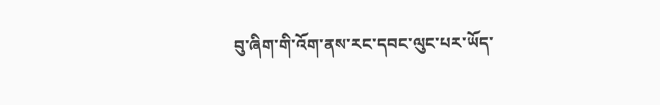བུ་ཞིག་གི་འོག་ནས་རང་དབང་ལུང་པར་ཡོད་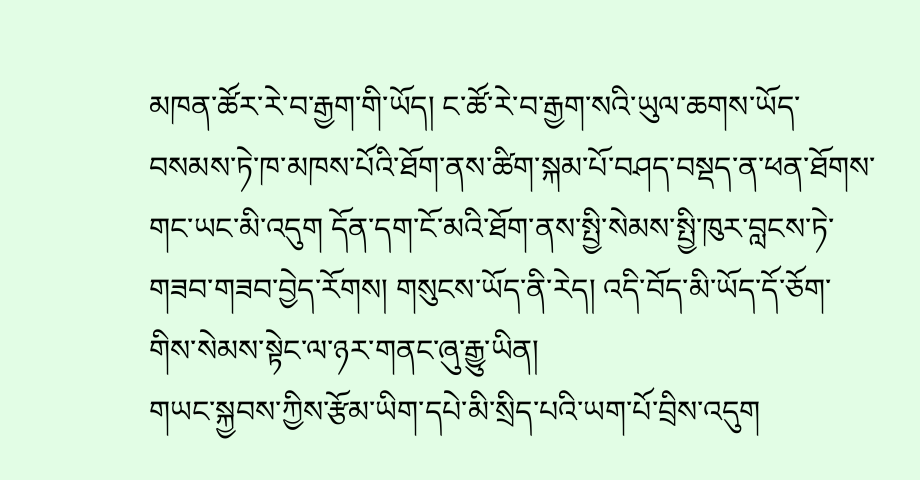མཁན་ཚོར་རེ་བ་རྒྱག་གི་ཡོད། ང་ཚོ་རེ་བ་རྒྱག་སའི་ཡུལ་ཆགས་ཡོད་བསམས་ཏེ་ཁ་མཁས་པོའི་ཐོག་ནས་ཚིག་སྐམ་པོ་བཤད་བསྡད་ན་ཕན་ཐོགས་གང་ཡང་མི་འདུག དོན་དག་ངོ་མའི་ཐོག་ནས་སྤྱི་སེམས་སྤྱི་ཁུར་བླངས་ཏེ་གཟབ་གཟབ་བྱེད་རོགས། གསུངས་ཡོད་ནི་རེད། འདི་བོད་མི་ཡོད་དོ་ཅོག་གིས་སེམས་སྟེང་ལ་ཉར་གནང་ཞུ་རྒྱུ་ཡིན།
གཡང་སྐྱབས་ཀྱིས་རྩོམ་ཡིག་དཔེ་མི་སྲིད་པའི་ཡག་པོ་བྲིས་འདུག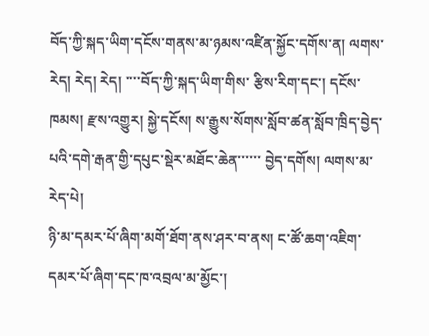བོད་ཀྱི་སྐད་ཡིག་དངོས་གནས་མ་ཉམས་འཛིན་སྐྱོང་དགོས་ན། ལགས་རེད། རེད། རེད། ་་་་བོད་ཀྱི་སྐད་ཡིག་གིས་ རྩིས་རིག་དང་། དངོས་ཁམས། རྫས་འགྱུར། སྐྱེ་དངོས། ས་རྒྱུས་སོགས་སློབ་ཚན་སློབ་ཁྲིད་བྱེད་པའི་དགེ་རྒན་གྱི་དཔུང་སྡེར་མཐོང་ཆེན་་་་་་ བྱེད་དགོས། ལགས་མ་རེད་པེ།
ཉི་མ་དམར་པོ་ཞིག་མགོ་ཐོག་ནས་ཤར་བ་ནས། ང་ཚོ་ཆག་འཇིག་དམར་པོ་ཞིག་དང་ཁ་འབྲལ་མ་མྱོང་།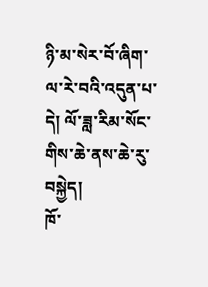ཉི་མ་སེར་བོ་ཞིག་ལ་རེ་བའི་འདུན་པ་དེ། ལོ་ཟླ་རིམ་སོང་གིས་ཆེ་ནས་ཆེ་རུ་བསྐྱེད།
ཁོ་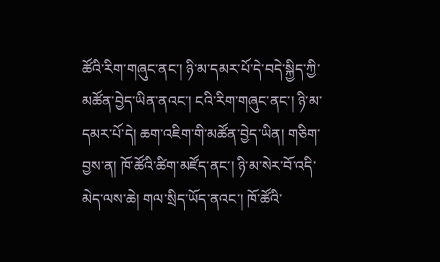ཚོའི་རིག་གཞུང་ནང་། ཉི་མ་དམར་པོ་དེ་བདེ་སྐྱིད་ཀྱི་མཚོན་བྱེད་ཡིན་ནའང་། ངའི་རིག་གཞུང་ནང་། ཉི་མ་དམར་པོ་དེ། ཆག་འཇིག་གི་མཚོན་བྱེད་ཡིན། གཅིག་བྱས་ན། ཁོ་ཚོའི་ཚིག་མཛོད་ནང་། ཉི་མ་སེར་བོ་འདི་མེད་ལས་ཆེ། གལ་སྲིད་ཡོད་ནའང་། ཁོ་ཚོའི་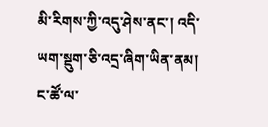མི་རིགས་ཀྱི་འདུ་ཤེས་ནང་། འདི་ཡག་སྡུག་ཅི་འདྲ་ཞིག་ཡིན་ནམ།
ང་ཚོ་ལ་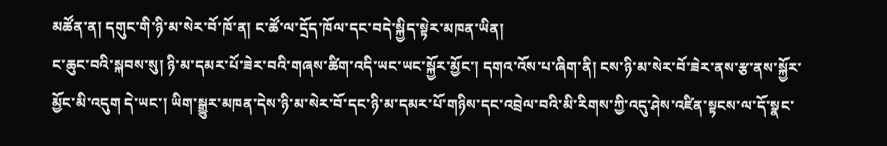མཚོན་ན། དགུང་གི་ཉི་མ་སེར་བོ་ཁོ་ན། ང་ཚོ་ལ་དྲོད་ཁོལ་དང་བདེ་སྐྱིད་སྟེར་མཁན་ཡིན།
ང་ཆུང་བའི་སྐབས་སུ། ཉི་མ་དམར་པོ་ཟེར་བའི་གཞས་ཚིག་འདི་ཡང་ཡང་སྐྱོར་མྱོང་། དགའ་འོས་པ་ཞིག་ནི། ངས་ཉི་མ་སེར་བོ་ཟེར་ནས་རྩ་ནས་སྐྱོར་མྱོང་མི་འདུག དེ་ཡང་། ཡིག་སྒྱུར་མཁན་དེས་ཉི་མ་སེར་བོ་དང་ཉི་མ་དམར་པོ་གཉིས་དང་འབྲེལ་བའི་མི་རིགས་ཀྱི་འདུ་ཤེས་འཛིན་སྟངས་ལ་དོ་སྣང་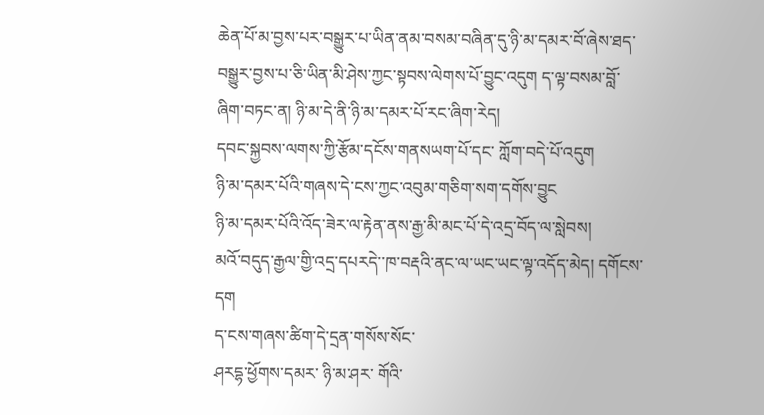ཆེན་པོ་མ་བྱས་པར་བསྒྱུར་པ་ཡིན་ནམ་བསམ་བཞིན་དུ་ཉི་མ་དམར་བོ་ཞེས་ཐད་བསྒྱུར་བྱས་པ་ཅི་ཡིན་མི་ཤེས་ཀྱང་སྟབས་ལེགས་པོ་བྱུང་འདུག ད་ལྟ་བསམ་བློ་ཞིག་བཏང་ན། ཉི་མ་དེ་ནི་ཉི་མ་དམར་པོ་རང་ཞིག་རེད།
དབང་སྐྱབས་ལགས་ཀྱི་རྩོམ་དངོས་གནསཡག་པོ་དང་ ཀློག་བདེ་པོ་འདུག
ཉི་མ་དམར་པོའི་གཞས་དེ་ངས་ཀྱང་འབུམ་གཅིག་སག་དགོས་བྱུང
ཉི་མ་དམར་པོའི་འོད་ཟེར་ལ་རྟེན་ནས་རྒྱ་མི་མང་པོ་དེ་འདྲ་བོད་ལ་སླེབས།
མའོ་བདུད་རྒྱལ་གྱི་འདྲ་དཔརདེ་་ཁ་བརྡའི་ནང་ལ་ཡང་ཡང་ལྟ་འདོད་མེད། དགོངས་དག
ད་ངས་གཞས་ཚིག་དེ་དྲན་གསོས་སོང་
ཤརདྷ་ཕྱོགས་དམར་ ཉི་མ་ཤར་ གོའི་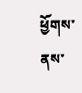ཕྱོགས་ནས་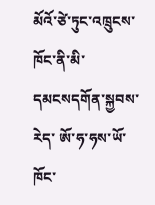མོའོ་ཙེ་ཏུང་འཁྲུངས་
ཁོང་ནི་མི་དམངསདགོན་སྐྱབས་རེད་ ཨོ་ཧ་ཧས་ཡོ་ ཁོང་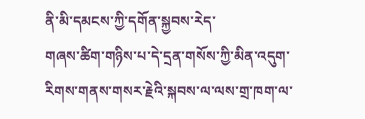ནི་མི་དམངས་ཀྱི་དགོན་སྐྱབས་རེད་
གཞས་ཚིག་གཉིས་པ་དེ་དྲན་གསོས་ཀྱི་མིན་འདུག་
རིགས་གནས་གསར་རྗེའི་སྐབས་ལ་ལས་གྲ་ཁག་ལ་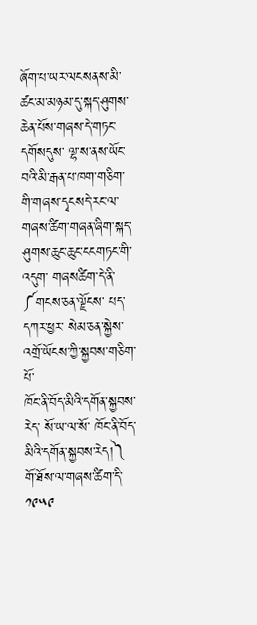ཞོག་པ་ཡར་ལངསནས་མི་ཚང་མ་མཉམ་དུ་སྐད་ཤུགས་ཆེན་པོས་གཞས་དེ་གཏང་དགོསདུས་ ལྷ་ས་ནས་ཡོང་བའི་མི་རྒན་པ་ཁག་གཅིག་གི་གཞས་དྭངསདེ་རང་ལ་
གཞས་ཚིག་གཞན་ཞིག་སྐད་ཤུགས་ཆུང་ཆུང་ངངགཏང་གི་འདུག་ གཞསཚིག་དེ་ནི་
༼གངས་ཅན་ལྗོངས་ པད་དཀར་ཕྱར་ སེམ་ཅན་སྐྱེས་འགྲོ་ཡོངས་ཀྱི་སྐྱབས་གཅིག་པོ་
ཁོང་ནི་བོད་མིའི་དགོན་སྐྱབས་རེད་ སོ་ཡ་ལ་སོ་ ཁོང་ནི་བོད་མིའི་དགོན་སྐྱབས་རེད།༽
གོ་ཐོས་ལ་གཞས་ཚིག་དི་ ༡༩༥༩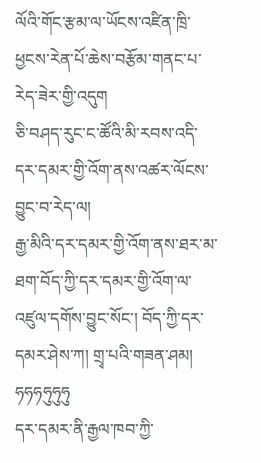ལོའི་གོང་རྩམ་ལ་ཡོངས་འཛིན་ཁྲི་ཕྱངས་རེན་པོ་ཆེས་བརྩོམ་གནང་པ་རེད་ཟེར་གྱི་འདུག
ཅི་བཤད་རུང་ང་ཚོའི་མི་རབས་འདི་དར་དམར་གྱི་འོག་ནས་འཚར་ལོངས་བྱུང་བ་རེད་ལ།
རྒྱ་མིའི་དར་དམར་གྱི་འོག་ནས་ཐར་མ་ཐག་བོད་ཀྱི་དར་དམར་གྱི་འོག་ལ་འཛུལ་དགོས་བྱུང་སོང་། བོད་ཀྱི་དར་དམར་ཤེས་ཀ། གྲྭ་པའི་གཟན་ཤམ། ཧཧཧཧུཧུཧུ
དར་དམར་ནི་རྒྱལ་ཁབ་ཀྱི་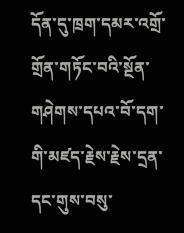དོན་དུ་ཁྲག་དམར་འགྲོ་གྲོན་གཏོང་བའི་སྔོན་གཤེགས་དཔའ་བོ་དག་གི་མཛད་རྗེས་རྗེས་དྲན་དང་གུས་བསུ་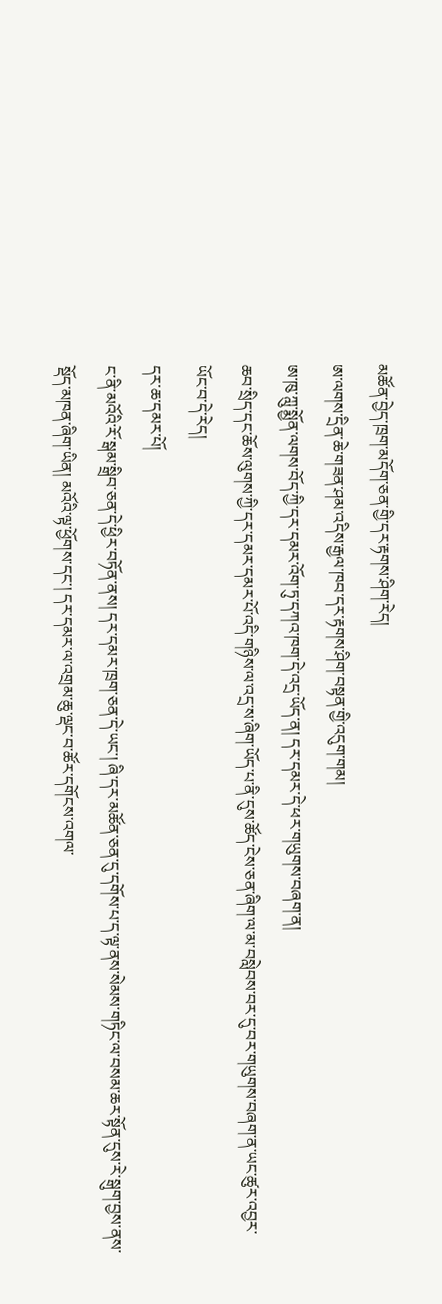མཚོན་བྱེད་ཁྲག་མདོག་ཅན་གྱི་དར་རྟགས་ཤིག་རེད།
ཨ་ལགས་དྲིན་ཆེ་གཟན་ཤམ་འདིས་རྒྱལ་ཁབ་དར་རྟགས་ཤིག་བསྟན་གྱི་འདུག་གམ།
ཨ་ཁུ་ཀླུ་སྨྱོན་ལགས་བོད་ཀྱི་དར་དམར་འོག་ཏུ་དཀའ་ཁག་དེ་འདྲ་ཡོད་ན། དར་དམར་དེ་ཕར་གཡུགས་བཞག་ན།
ཆབ་སྲིད་དང་ཆོས་ལུགས་ཀྱི་དར་དམར་དམར་པོ་འདི་གཉིས་ལ་འདྲ་ས་ཞིག་ཡོད་པ་ནི་དུས་ཚོད་ངེས་ཅན་ཞིག་ལ་མ་བསླེབས་བར་དུ་བར་གཡུགས་བཞག་ན་ཡང་ཚུར་འབྱར་ཡོང་བ་དེ་རེད།
དར་ཆ་དམར་པོ།
ང་ནི་མའོའི་རོ་སྒམ་སྒྲིབ་ཅན་དེ་ཕྱིར་བཏོན་ནས། དར་དམར་ཁྲག་ཅན་དེ་ཡང་། ཞི་དར་མཚོན་ཅན་དུ་དགོས་པ་ད་ལྟ་ནས་སེམས་གཏིང་ལ་བསམ་ཆར་སྟོན་དུས་རེ་སྒུག་བྱས་ནས་སྡོད་མཁན་ཞིག་ཡིན། མའོའི་ལྟ་ཕྱོགས་དང་། དར་དམར་ལ་འགྲམ་ཆུ་ལྡང་བ་ཚོར་དགོངས་འགལ་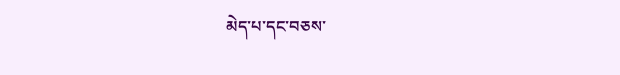མེད་པ་དང་བཅས་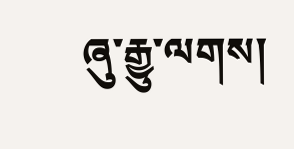ཞུ་རྒྱུ་ལགས།